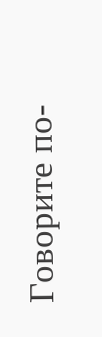Говорите по-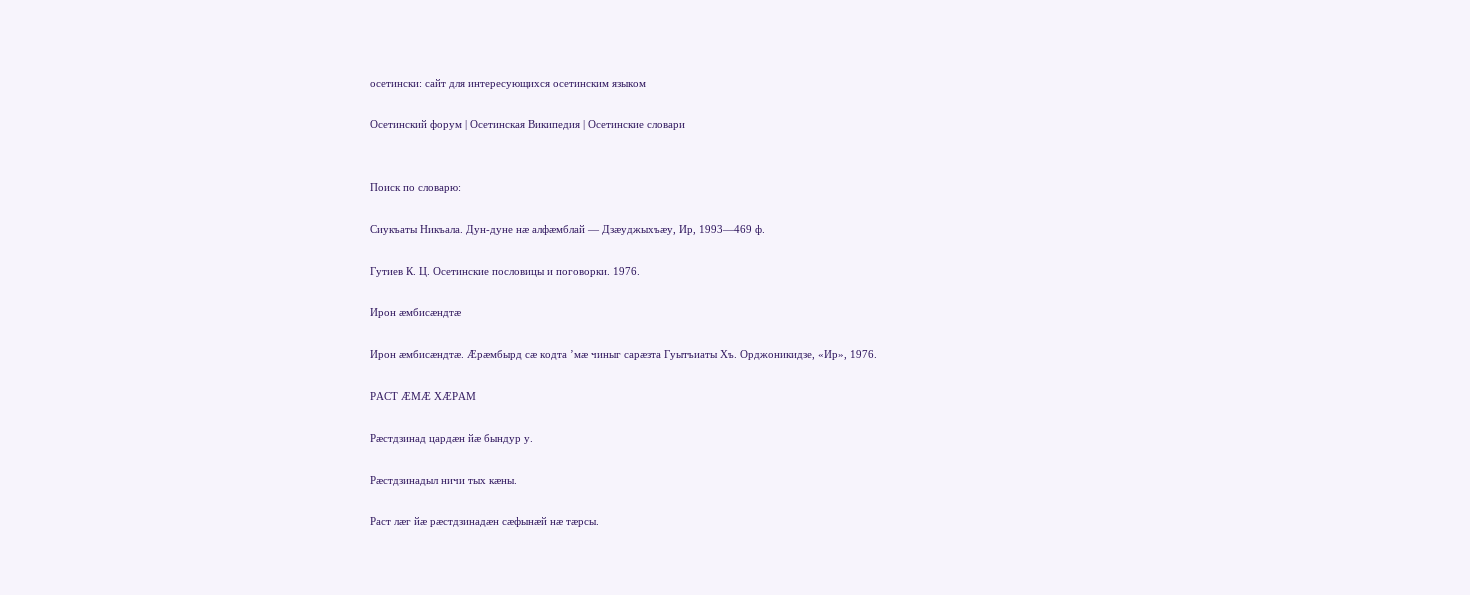осетински: сайт для интересующихся осетинским языком

Осетинский форум | Осетинская Википедия | Осетинские словари


Поиск по словарю:

Сиукъаты Никъала. Дун-дуне нæ алфæмблай — Дзæуджыхъæу, Ир, 1993—469 ф.

Гутиев К. Ц. Осетинские пословицы и поговорки. 1976.

Ирон æмбисæндтæ

Ирон æмбисæндтæ. Æрæмбырд сæ кодта ’мæ чиныг сарæзта Гуытъиаты Хъ. Орджоникидзе, «Ир», 1976.

РАСТ ÆМÆ ХÆРАМ

Рæстдзинад цардæн йæ бындур у.

Рæстдзинадыл ничи тых кæны.

Раст лæг йæ рæстдзинадæн сæфынæй нæ тæрсы.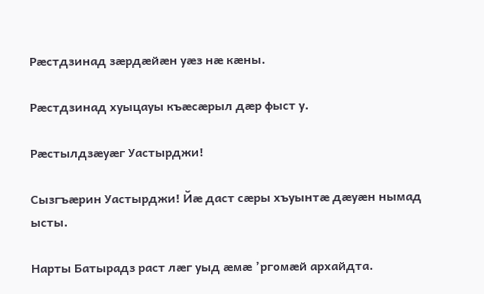Рæстдзинад зæрдæйæн уæз нæ кæны.

Рæстдзинад хуыцауы къæсæрыл дæр фыст у.

Рæстылдзæуæг Уастырджи!

Сызгъæрин Уастырджи! Йæ даст сæры хъуынтæ дæуæн нымад ысты.

Нарты Батырадз раст лæг уыд æмæ ’ргомæй архайдта.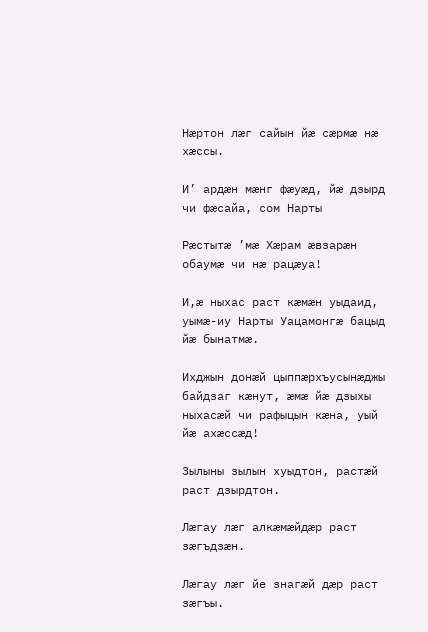Нæртон лæг сайын йæ сæрмæ нæ хæссы.

И’ ардæн мæнг фæуæд, йæ дзырд чи фæсайа, сом Нарты

Рæстытæ ’мæ Хæрам æвзарæн обаумæ чи нæ рацæуа!

И,æ ныхас раст кæмæн уыдаид, уымæ-иу Нарты Уацамонгæ бацыд йæ бынатмæ.

Ихджын донæй цыппæрхъусынæджы байдзаг кæнут, æмæ йæ дзыхы ныхасæй чи рафыцын кæна, уый йæ ахæссæд!

Зылыны зылын хуыдтон, растæй раст дзырдтон.

Лæгау лæг алкæмæйдæр раст зæгъдзæн.

Лæгау лæг йе знагæй дæр раст зæгъы.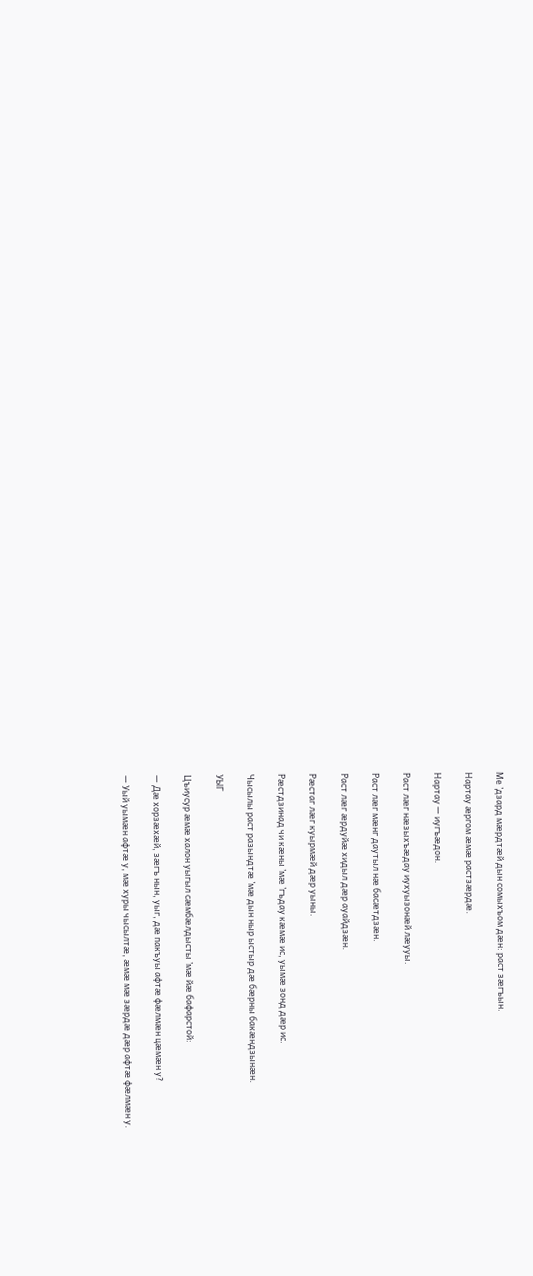Ме ’дзард мæрдтæй дын сомыхъом дæн: раст зæгъын.

Нартау æргом æмæ растзæрдæ.

Нартау — иугъæдон.

Раст лæг нæзыхъæдау иухуызонæй лæууы.

Раст лæг мæнг даутыл нæ басæтдзæн.

Раст лæг æрдуйæ хидыл дæр ауайдзæн.

Рæстаг лæг куырмæй дæр уыны.

Рæстдзинад чи кæны ’мæ ’гъдау кæмæ ис, уымæ зонд дæр ис.

Чысылы раст разындтæ ’мæ дын ныр ыстыр дæ бæрны бакæндзынæн.

УЫГ

Цъиусур æмæ халон уыгыл сæмбæлдысты ’мæ йæ бафарстой:

— Дæ хорзæхæй, зæгъ нын, уыг, дæ пакъуы афтæ фæлмæн цæмæн у?

— Уый уымæн афтæ у, мæ хуры чысылтæ, æмæ мæ зæрдæ дæр афтæ фæлмæн у.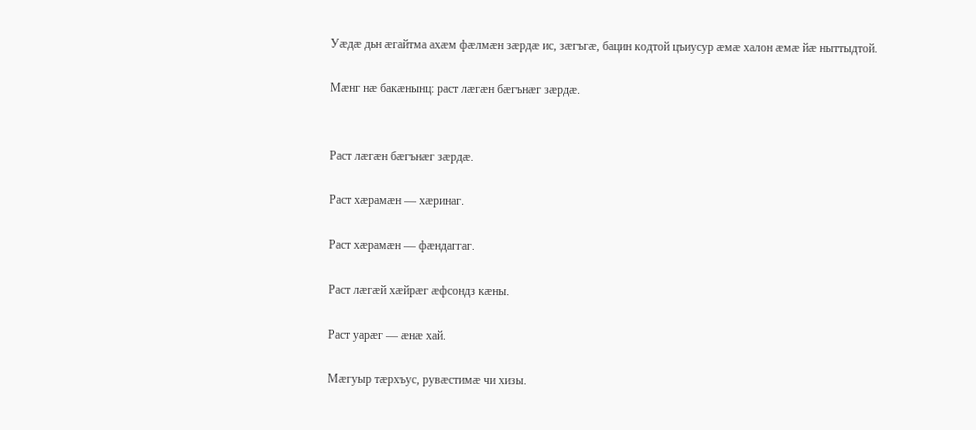Уæдæ дьн æгайтма ахæм фæлмæн зæрдæ ис, зæгъгæ, бацин кодтой цъиусур æмæ халон æмæ йæ ныттыдтой.

Мæнг нæ бакæнынц: раст лæгæн бæгънæг зæрдæ.


Раст лæгæн бæгънæг зæрдæ.

Раст хæрамæн — хæринаг.

Раст хæрамæн — фæндаггаг.

Раст лæгæй хæйрæг æфсондз кæны.

Раст уарæг — æнæ хай.

Мæгуыр тæрхъус, рувæстимæ чи хизы.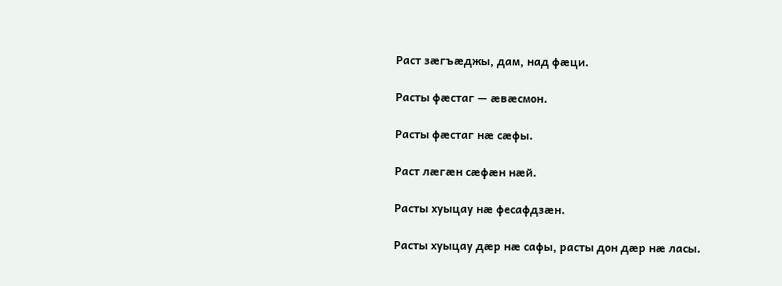Раст зæгъæджы, дам, над фæци.

Расты фæстаг — æвæсмон.

Расты фæстаг нæ сæфы.

Раст лæгæн сæфæн нæй.

Расты хуыцау нæ фесафдзæн.

Расты хуыцау дæр нæ сафы, расты дон дæр нæ ласы.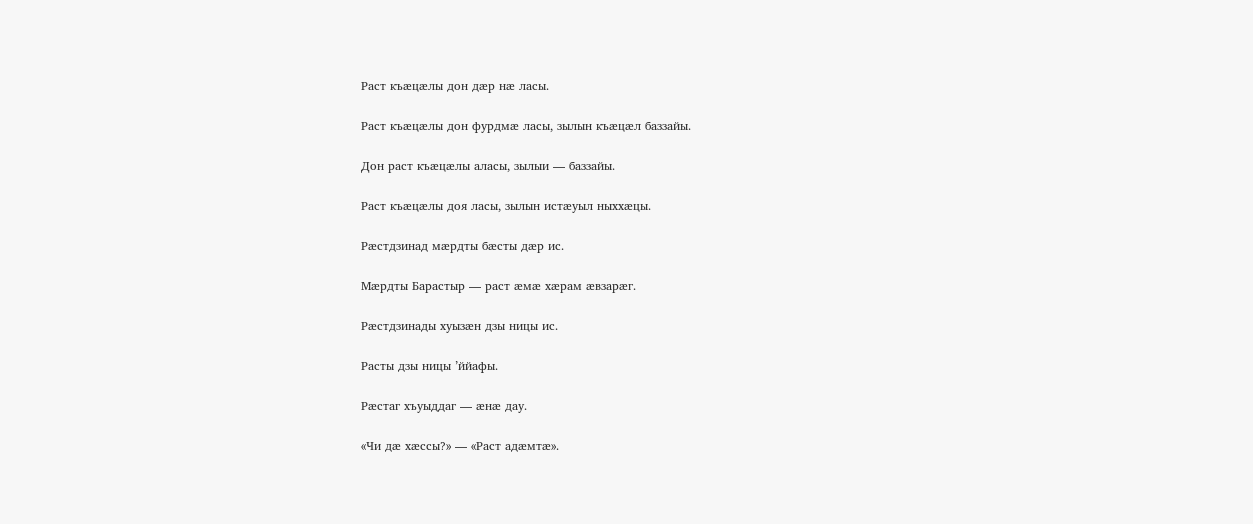Раст къæцæлы дон дæр нæ ласы.

Раст къæцæлы дон фурдмæ ласы, зылын къæцæл баззайы.

Дон раст къæцæлы аласы, зылыи — баззайы.

Раст къæцæлы доя ласы, зылын истæуыл ныххæцы.

Рæстдзинад мæрдты бæсты дæр ис.

Мæрдты Барастыр — раст æмæ хæрам æвзарæг.

Рæстдзинады хуызæн дзы ницы ис.

Расты дзы ницы ’ййафы.

Рæстаг хъуыддаг — æнæ дау.

«Чи дæ хæссы?» — «Раст адæмтæ».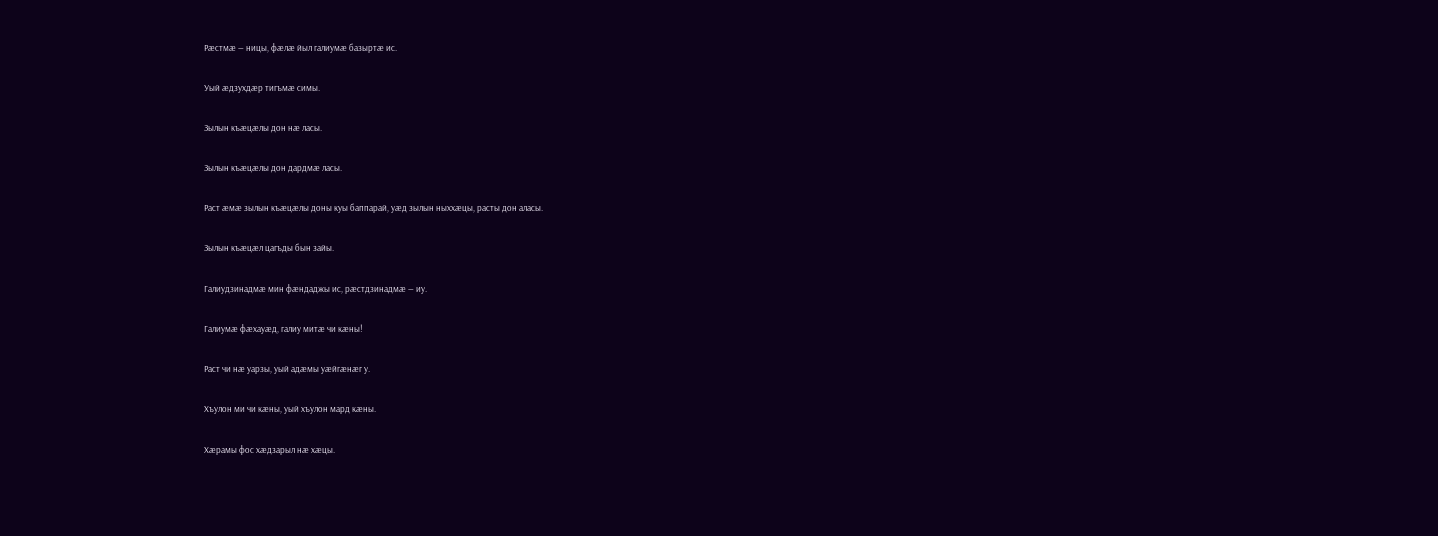Рæстмæ — ницы, фæлæ йыл галиумæ базыртæ ис.

Уый æдзухдæр тигъмæ симы.

Зылын къæцæлы дон нæ ласы.

Зылын къæцæлы дон дардмæ ласы.

Раст æмæ зылын къæцæлы доны куы баппарай, уæд зылын ныххæцы, расты дон аласы.

Зылын къæцæл цагъды бын зайы.

Галиудзинадмæ мин фæндаджы ис, рæстдзинадмæ — иу.

Галиумæ фæхауæд, галиу митæ чи кæны!

Раст чи нæ уарзы, уый адæмы уæйгæнæг у.

Хъулон ми чи кæны, уый хъулон мард кæны.

Хæрамы фос хæдзарыл нæ хæцы.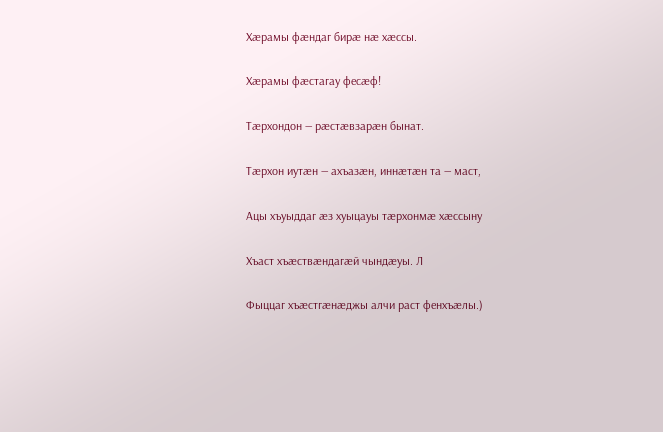Хæрамы фæндаг бирæ нæ хæссы.

Хæрамы фæстагау фесæф!

Тæрхондон — рæстæвзарæн бынат.

Тæрхон иутæн — ахъазæн, иннæтæн та — маст,

Ацы хъуыддаг æз хуыцауы тæрхонмæ хæссыну

Хъаст хъæствæндагæй чындæуы. Л

Фыццаг хъæстгæнæджы алчи раст фенхъæлы.)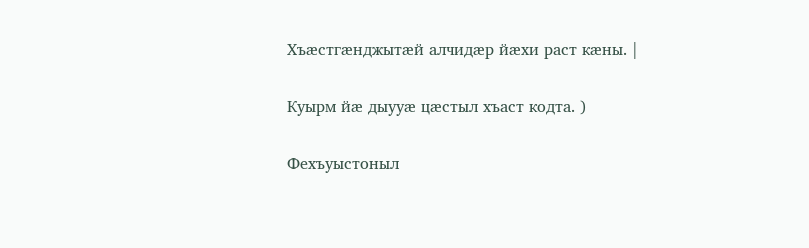Хъæстгæнджытæй алчидæр йæхи раст кæны. |

Куырм йæ дыууæ цæстыл хъаст кодта. )

Фехъуыстоныл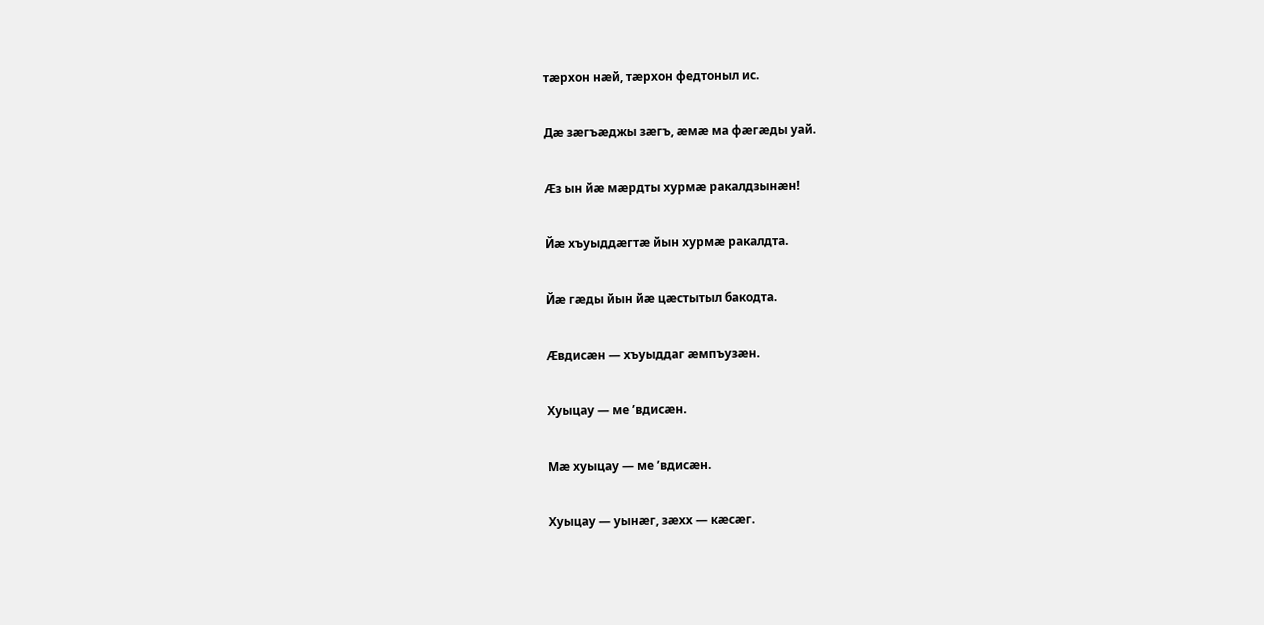тæрхон нæй, тæрхон федтоныл ис.

Дæ зæгъæджы зæгъ, æмæ ма фæгæды уай.

Æз ын йæ мæрдты хурмæ ракалдзынæн!

Йæ хъуыддæгтæ йын хурмæ ракалдта.

Йæ гæды йын йæ цæстытыл бакодта.

Æвдисæн — хъуыддаг æмпъузæн.

Хуыцау — ме ’вдисæн.

Мæ хуыцау — ме ’вдисæн.

Хуыцау — уынæг, зæхх — кæсæг.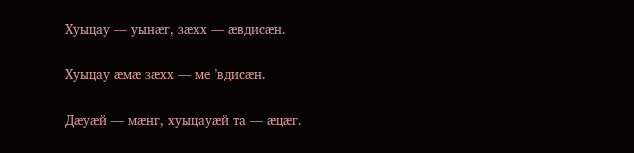Хуыцау — уынæг, зæхх — æвдисæн.

Хуыцау æмæ зæхх — ме ’вдисæн.

Дæуæй — мæнг, хуыцауæй та — æцæг.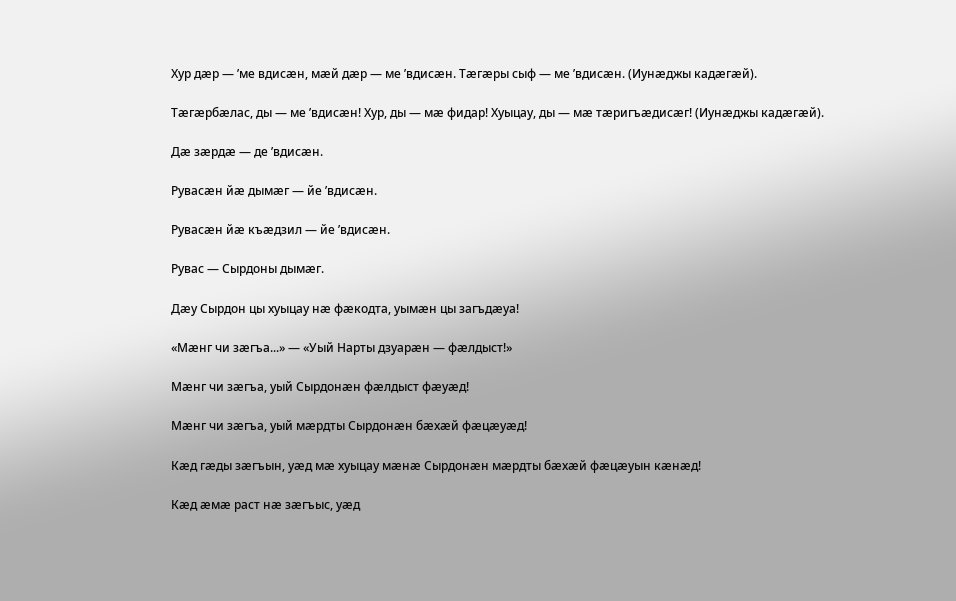Хур дæр — ’ме вдисæн, мæй дæр — ме ’вдисæн. Тæгæры сыф — ме ’вдисæн. (Иунæджы кадæгæй).

Тæгæрбæлас, ды — ме ’вдисæн! Хур, ды — мæ фидар! Хуыцау, ды — мæ тæригъæдисæг! (Иунæджы кадæгæй).

Дæ зæрдæ — де ’вдисæн.

Рувасæн йæ дымæг — йе ’вдисæн.

Рувасæн йæ къæдзил — йе ’вдисæн.

Рувас — Сырдоны дымæг.

Дæу Сырдон цы хуыцау нæ фæкодта, уымæн цы загъдæуа!

«Мæнг чи зæгъа...» — «Уый Нарты дзуарæн — фæлдыст!»

Мæнг чи зæгъа, уый Сырдонæн фæлдыст фæуæд!

Мæнг чи зæгъа, уый мæрдты Сырдонæн бæхæй фæцæуæд!

Кæд гæды зæгъын, уæд мæ хуыцау мæнæ Сырдонæн мæрдты бæхæй фæцæуын кæнæд!

Кæд æмæ раст нæ зæгъыс, уæд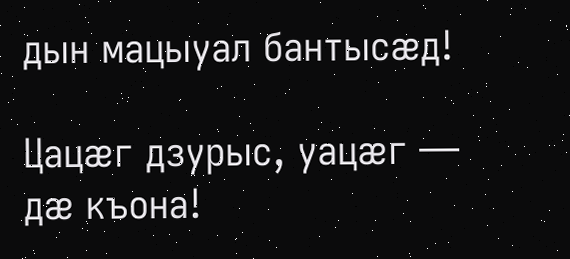дын мацыуал бантысæд!

Цацæг дзурыс, уацæг — дæ къона!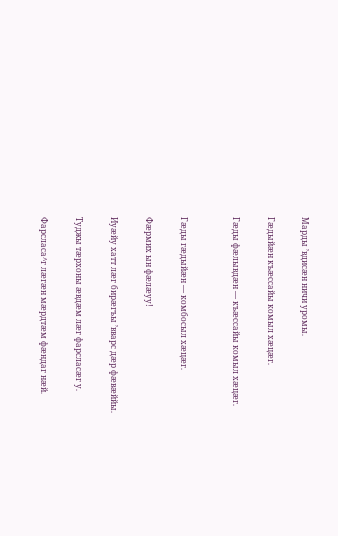Марды ’вдисæн ничи уромы.

Гæдыйæн къæссайы комыл хæцæг.

Гæды фæлывдæн — къæссайы комыл хæцæг.


Гæды гæдыйæн — комбосыл хæцæг.

Фæрмих ын фæлæуу!

Иуæйу хатт лæг бирæгъы ’вварс дæр фæвæййы.

Туджы тæрхоны æвдæм лæг фарсласæг у.

Фарсласа^г лæгæн мæрдтæм фæндаг нæй.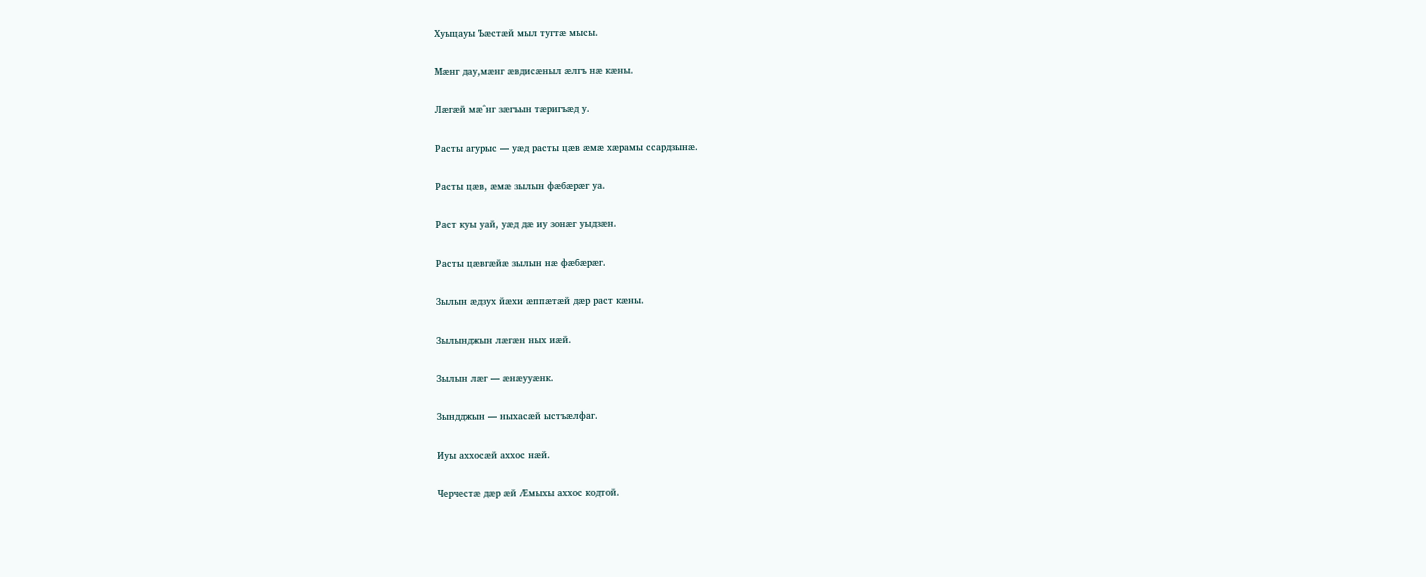Хуыцауы Ъæстæй мыл тугтæ мысы.

Мæнг дау,мæнг æвдисæныл æлгъ нæ кæны.

Лæгæй мæ^нг зæгъын тæригъæд у.

Расты агурыс — уæд расты цæв æмæ хæрамы ссардзынæ.

Расты цæв, æмæ зылын фæбæрæг уа.

Раст куы уай, уæд дæ иу зонæг уыдзæн.

Расты цæвгæйæ зылын нæ фæбæрæг.

Зылын æдзух йæхи æппæтæй дæр раст кæны.

Зылынджын лæгæн ных иæй.

Зылын лæг — æнæууæнк.

Зындджын — ныхасæй ыстъæлфаг.

Иуы аххосæй аххос нæй.

Черчестæ дæр æй Æмыхы аххос кодтой.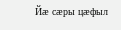Йæ сæры цæфыл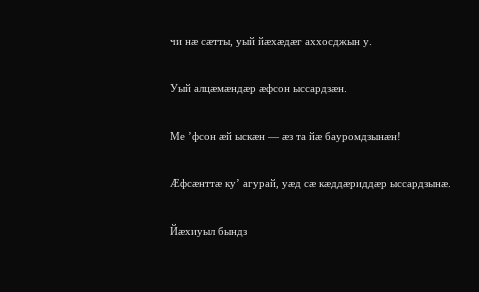чи нæ сæтты, уый йæхæдæг аххосджын у.

Уый алцæмæндæр æфсон ыссардзæн.

Ме ’фсон æй ыскæн — æз та йæ бауромдзынæн!

Æфсæнттæ ку’ агурай, уæд сæ кæддæриддæр ыссардзынæ.

Йæхиуыл бындз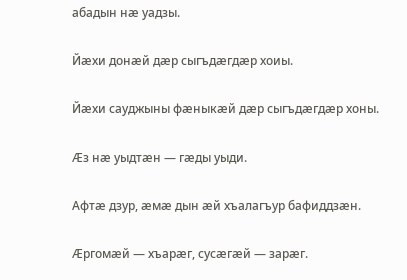абадын нæ уадзы.

Йæхи донæй дæр сыгъдæгдæр хоиы.

Йæхи сауджыны фæныкæй дæр сыгъдæгдæр хоны.

Æз нæ уыдтæн — гæды уыди.

Афтæ дзур, æмæ дын æй хъалагъур бафиддзæн.

Æргомæй — хъарæг, сусæгæй — зарæг.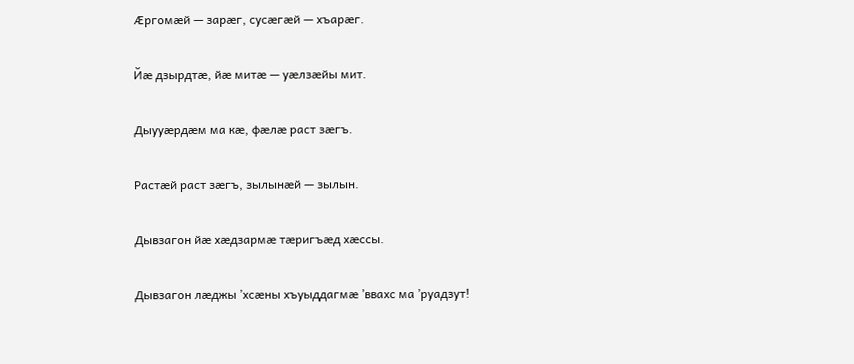Æргомæй — зарæг, сусæгæй — хъарæг.

Йæ дзырдтæ, йæ митæ — уæлзæйы мит.

Дыууæрдæм ма кæ, фæлæ раст зæгъ.

Растæй раст зæгъ, зылынæй — зылын.

Дывзагон йæ хæдзармæ тæригъæд хæссы.

Дывзагон лæджы ’хсæны хъуыддагмæ ’ввахс ма ’руадзут!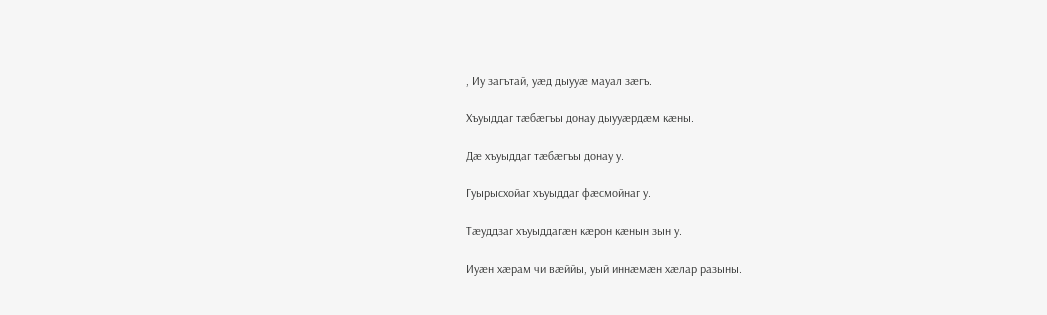, Иу загътай, уæд дыууæ мауал зæгъ.

Хъуыддаг тæбæгъы донау дыууæрдæм кæны.

Дæ хъуыддаг тæбæгъы донау у.

Гуырысхойаг хъуыддаг фæсмойнаг у.

Тæуддзаг хъуыддагæн кæрон кæнын зын у.

Иуæн хæрам чи вæййы, уый иннæмæн хæлар разыны.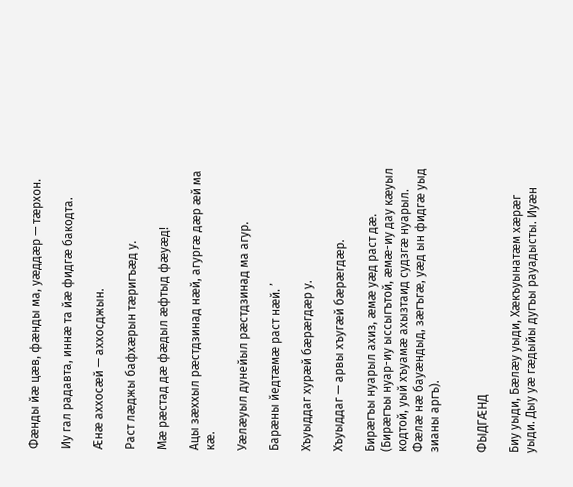Фæнды йæ цæв, фæнды ма, уæддæр — тæрхон.

Иу гал радавта, иннæ та йæ фидгæ бакодта.

Æнæ аххосæй — аххосджын.

Раст лæджы бафхæрын тæригъæд у.

Мæ рæстад дæ фæдыл æфтыд фæуæд!

Ацы зæххыл рæстдзинад нæй, агургæ дæр æй ма кæ.

Уæлæуыл дунейыл рæстдзинад ма агур.

Барæны йедтæмæ раст нæй. ’

Хъуыддаг хурæй бæрæгдæр у.

Хъуыддаг — арвы хъугæй бæрæгдæр.

Бирæгъы нуарыл ахиз, æмæ уæд раст дæ. (Бирæгъы нуар-иу ыссыгътой, æмæ-иу дау кæуыл кодтой, уый хъуамæ ахызтаид судзгæ нуарыл. Фæлæ нæ бауæндыд, зæгъгæ, уæд ын фидгæ уыд зианы аргъ).


ФЫДГÆНД

Биу уыди, Бæлæу уыди, Хæкъуынатæм хæрæг уыди. Дыу уæ гæдыйы дугъы рауадысты. Иуæн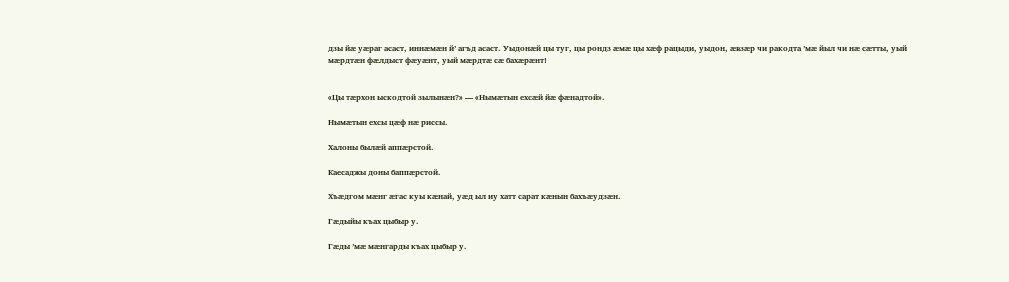дзы йæ уæраг асаст, иннæмæн й’ агъд асаст. Уыдонæй цы туг, цы рондз æмæ цы хæф рацыди, уыдон, æвзæр чи ракодта ’мæ йыл чи нæ сæтты, уый мæрдтæн фæлдыст фæуæнт, уый мæрдтæ сæ бахæрæнт!


«Цы тæрхон ыскодтой зылынæн?» — «Нымæтын ехсæй йæ фæнадтой».

Нымæтын ехсы цæф нæ риссы.

Халоны былæй аппæрстой.

Каесаджы доны баппæрстой.

Хъæдгом мæнг æгас куы кæнай, уæд ыл иу хатт сарат кæнын бахъæудзæн.

Гæдыйы къах цыбыр у.

Гæды ’мæ мæнгарды къах цыбыр у.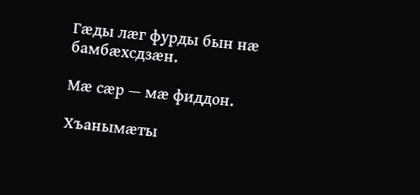Гæды лæг фурды бын нæ бамбæхсдзæн.

Мæ сæр — мæ фиддон.

Хъанымæты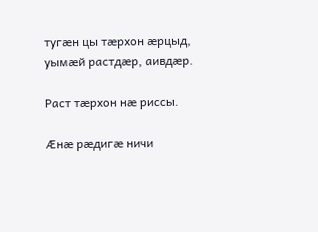тугæн цы тæрхон æрцыд, уымæй растдæр, аивдæр.

Раст тæрхон нæ риссы.

Æнæ рæдигæ ничи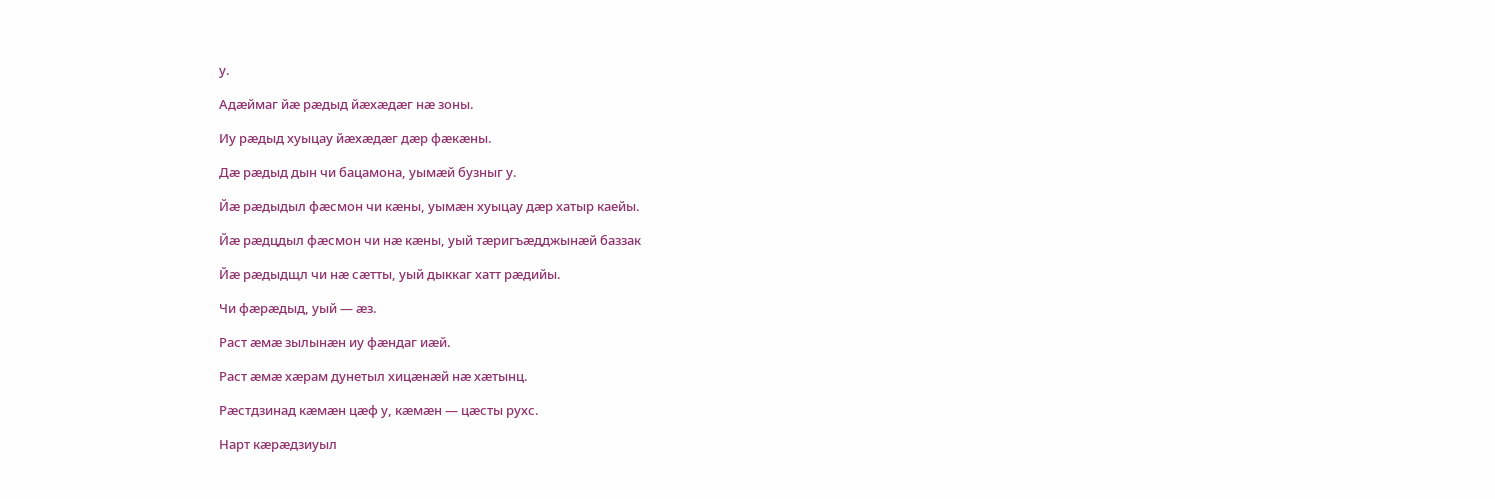у.

Адæймаг йæ рæдыд йæхæдæг нæ зоны.

Иу рæдыд хуыцау йæхæдæг дæр фæкæны.

Дæ рæдыд дын чи бацамона, уымæй бузныг у.

Йæ рæдыдыл фæсмон чи кæны, уымæн хуыцау дæр хатыр каейы.

Йæ рæдцдыл фæсмон чи нæ кæны, уый тæригъæдджынæй баззак

Йæ рæдыдщл чи нæ сæтты, уый дыккаг хатт рæдийы.

Чи фæрæдыд, уый — æз.

Раст æмæ зылынæн иу фæндаг иæй.

Раст æмæ хæрам дунетыл хицæнæй нæ хæтынц.

Рæстдзинад кæмæн цæф у, кæмæн — цæсты рухс.

Нарт кæрæдзиуыл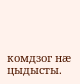комдзог нæ цыдысты.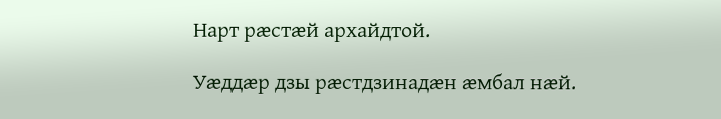Нарт рæстæй архайдтой.

Уæддæр дзы рæстдзинадæн æмбал нæй.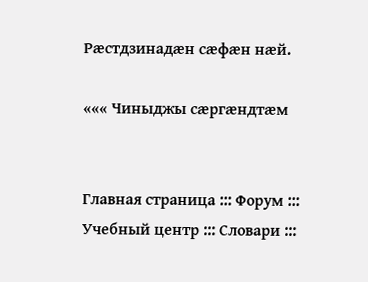Рæстдзинадæн сæфæн нæй.

««« Чиныджы сæргæндтæм


Главная страница ::: Форум ::: Учебный центр ::: Словари :::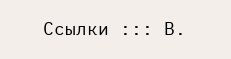Ссылки ::: В.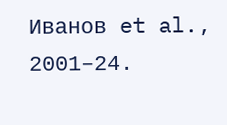Иванов et al., 2001–24.